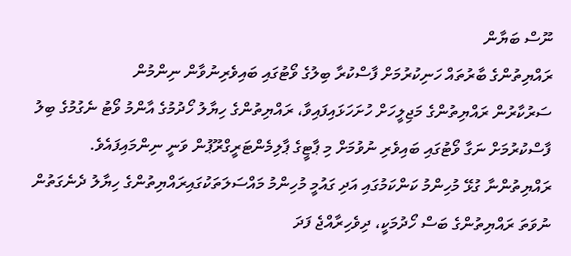ނޫސް ބަޔާން
ރައްޔިތުންގެ ބާރުތައް ހަނިކުރުމަށް ފާސްކުރާ ބިލުގެ ވޯޓުގައި ބައިވެރިނުވާން ނިންމުން
ސަރުކާރުން ރައްޔިތުންގެ މަޖިލީހަށް ހުށަހަޅައިފައިވާ، ރައްޔިތުންގެ ހިޔާލު ހޯދުމުގެ އާންމު ވޯޓު ނެގުމުގެ ބިލު ފާސްކުރުމަށް ނަގާ ވޯޓުގައި ބައިވެރި ނުވުމަށް މި ޕާޓީގެ ޕާލިމެންޓަރީގްރޫޕުން ވަނީ ނިންމައިފައެވެ.
ރައްޔިތުންނާ ގުޅޭ މުހިންމު ކަންކަމުގައި އަދި ގައުމީ މުހިންމު މައްސަލަތަކުގައިރައްޔިތުންގެ ހިޔާލު ދެނެގަތުން ނުވަތަ ރައްޔިތުންގެ ބަސް ހޯދުމަކީ، ދިވެހިރާއްޖެ ފަދަ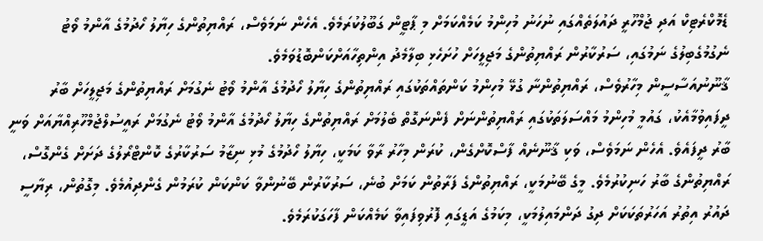ޑެމޮކްރެޓިކް އަދި ޖުމްހޫރީ ދައުލަތެއްގައި ނުހަނު މުހިންމު ކަމެއްކަމަށް މި ޕާޓީން ގަބޫލުކުރަމެވެ. އެހެން ނަމަވެސް، ރައްޔިތުންގެ ހިޔާލު ހޯދުމުގެ އާންމު ވޯޓު ނެގުމުގެބިލުގެ ނަމުގައި، ސަރުކާރުން ރައްޔިތުންގެ މަޖިލީހަށް ހުށަހެޅި ބިލާމެދު އިންތިހާއަށްކަންބޮޑުވަމެވެ.
ޤާނޫނުއަސާސީން މިހާރުވެސް، ރައްޔިތުންނާ ގުޅޭ މުހިންމު ކަންތައްތަކުގައި ރައްޔިތުންގެ ހިޔާލު ހޯދުމުގެ އާންމު ވޯޓު ނެގުމަށް ރައްޔިތުންގެ މަޖިލީހަށް ބާރު ދީފައިވުމާއެކު، ގައުމީ މުހިންމު މައްސަލަތަކުގައި ރައްޔިތުންނަށް ފެންނަގޮތް ބެލުމަށް ރައްޔިތުންގެ ހިޔާލު ހޯދުމުގެ އާންމު ވޯޓު ނެގުމަށް ރައީސުލްޖުމްހޫރިއްޔާއަށް ވަނީ ބާރު ދީފައެވެ. އެހެން ނަމަވެސް، ވަކި ޤާނޫނެއް ފާސްކޮށްގެން، ކުރަން މިހާރު ރާވާ ކަމަކީ، ހިޔާލު ހޯދުމުގެ މުޅި ނިޒާމު ސަރުކާރުގެ ކޮންޓްރޯލުގެ ދަށަށް ގެންގޮސް، ރައްޔިތުންގެ ބާރު ހަނިކުރުމެވެ. މީގެ ބޭނުމަކީ، ރައްޔިތުންގެ ފަރާތުން ކަމަށް ބުނެ، ސަރުކާރުން ބޭނުންވާ ކަންކަން ކުރަމުން ގެންދިއުމެވެ. މިގޮތުން، ރިޔާސީ ދައުރު އިތުރު އަހަރުތަކަކަށް ދިގު ދަންމައިލުމަކީ، މިކަމުގެ އަޑީގައި ފޮރުވިފައިވާ ކަމެއްކަން ފާހަގަކުރަމެވެ.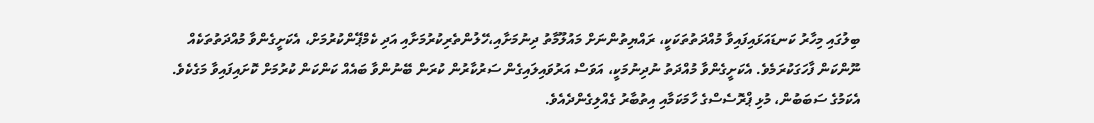ބިލުގައި މިހާރު ކަނޑައަޅައިފައިވާ މުއްދަތުތަކަކީ، ރައްޔިތުންނަށް މައުލޫމާތު ދިނުމަށާއި،ހޭލުންތެރިކުރުމަށާއި އަދި ކެމްޕޭންކުރުމަށް، އެކަށީގެންވާ މުއްދަތުތަކެއް ނޫންކަން ފާހަގަކުރަމެވެ. އެކަށީގެންވާ މުއްދަތު ނުދިނުމަކީ، އަވަސް އަރުވައިލައިގެން ސަރުކާރުން ކުރަން ބޭނުންވާ ބައެއް ކަންކަން ކުރުމަށް ކޮށައިފައިވާ މަގެކެވެ. އެކަމުގެ ސަބަބުން، މުޅި ޕްރޮސެސްގެ ހާމަކަމާއި އިތުބާރު ގެއްލިގެންދެއެވެ.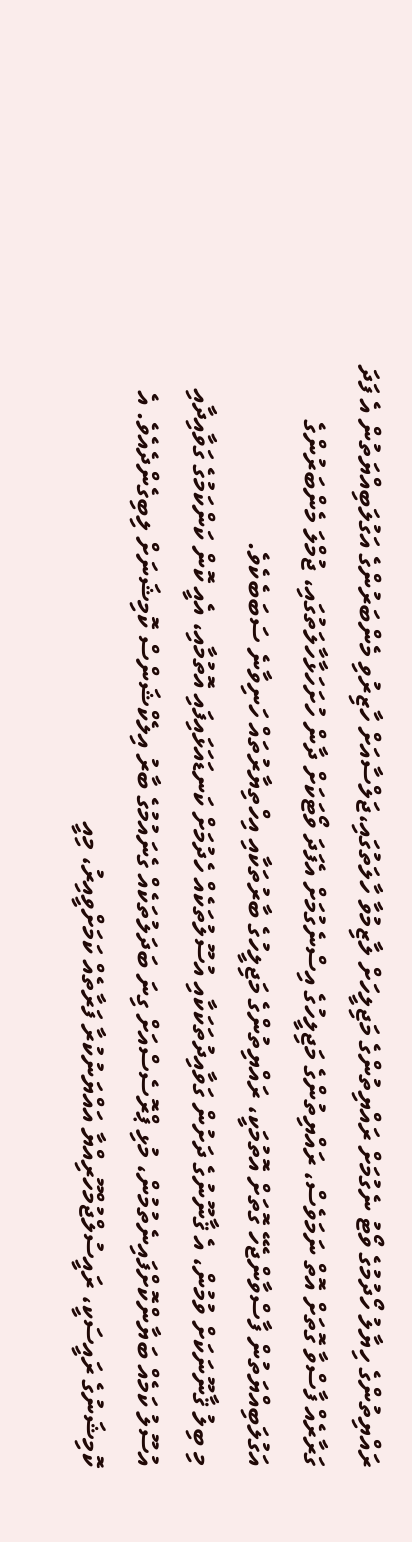ރައްޔިތުންގެ ހިޔާލު ހޯދުމުގެ ވޯޓު ނެގުމަށް ރައްޔިތުންގެ މަޖިލީހަށް ލާޒިމުވާ ހާލަތުގައި،ޖަލްސާއަށް ހާޒިރުވި މެންބަރުންގެ އަގުލަބިއްޔަތުން އެ ފަދަ ގަރާރެއް ފާސްވާ ގޮތަށް އޮތް ނަމަވެސް، ރައްޔިތުންގެ މަޖިލީހުގެ އިސްނެގުމަށް އެފަދަ ވޯޓަކަށް ދާން ހުށަހަޅާހާލަތުގައި، ޖުމްލަ މެންބަރުންގެ އަގުލަބިއްޔަތުން ފާސްވާންޖެހޭ ގޮތަށް އޮތުމަކީ، ރައްޔިތުންގެ މަޖިލީހުގެ ބާރުތަކާއި އިހްތިޔާރުތައް ހަނިވާނެ ސަބަބެކެވެ.
މި ބިލު ޤާނޫނަކަށް ވުމުން، އެ ޤާނޫނުގެ ދަށުން ގަވާއިދުތަކަކާއި އުސޫލުތަކެއް ހެދުމަށް ކަނޑައަޅައިފައި އޮތުމާއި، އެއީ ކޮން ކަންކަމުގެ ގަވާއިދާއި އުސޫލު ކަމެއް ބަޔާންކޮށްފައިނެތުމުން، މުޅި ޕްރޮސެސްއަށް ގިނަ ބަދަލުތަކެއް ގެނައުމުގެ ބާރު އިލެކްޝަންސް ކޮމިޝަނަށް ލިބިގެންދެއެވެ. އެ ކޮމިޝަނުގެ ރައީސަކީ، ރައީސުލްޖުމްހޫރިއްޔާ އައްޔަނުކުރާ ފަރާތެއް ކަމަށްވީއިރު، މިއީ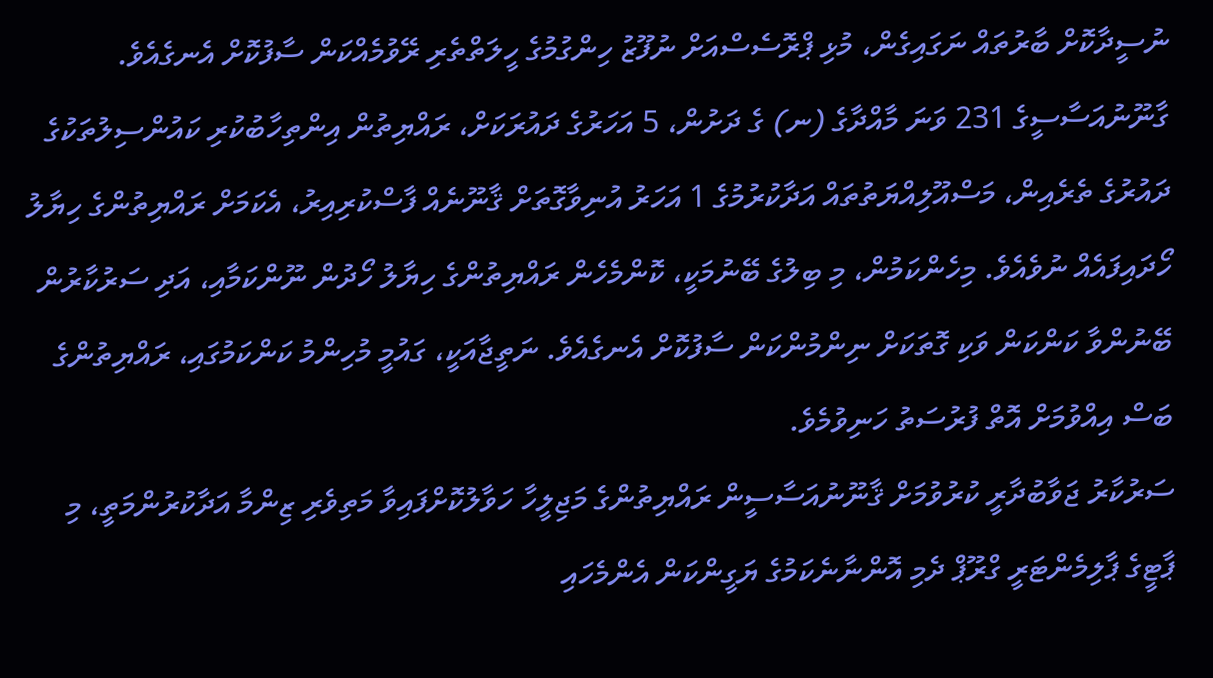ނުސީދާކޮށް ބާރުތައް ނަގައިގެން، މުޅި ޕްރޮސެސްއަށް ނުފޫޒު ހިންގުމުގެ ހީލަތްތެރި ރޭވުމެއްކަން ސާފުކޮށް އެނގެއެވެ.
ގާނޫނުއަސާސީގެ 231 ވަނަ މާއްދާގެ (ނ) ގެ ދަށުން، 5 އަހަރުގެ ދައުރަކަށް، ރައްޔިތުން އިންތިހާބުކުރި ކައުންސިލުތަކުގެ ދައުރުގެ ތެރެއިން، މަސްއޫލިއްޔަތުތައް އަދާކުރުމުގެ 1 އަހަރު އުނިވާގޮތަށް ޤާނޫނެއް ފާސްކުރިއިރު، އެކަމަށް ރައްޔިތުންގެ ހިޔާލު ހޯދައިފައެއް ނުވެއެވެ. މިހެންކަމުން، މި ބިލުގެ ބޭނުމަކީ، ކޮންމެހެން ރައްޔިތުންގެ ހިޔާލު ހޯދުން ނޫންކަމާއި، އަދި ސަރުކާރުން ބޭނުންވާ ކަންކަން ވަކި ގޮތަކަށް ނިންމުންކަން ސާފުކޮށް އެނގެއެވެ. ނަތީޖާއަކީ، ގައުމީ މުހިންމު ކަންކަމުގައި، ރައްޔިތުންގެ ބަސް އިއްވުމަށް އޮތް ފުރުސަތު ހަނިވުމެވެ.
ސަރުކާރު ޖަވާބުދާރީ ކުރުވުމަށް ޤާނޫނުއަސާސީން ރައްޔިތުންގެ މަޖިލީހާ ހަވާލުކޮށްފައިވާ މަތިވެރި ޒިންމާ އަދާކުރުންމަތީ، މި ޕާޓީގެ ޕާލިމެންޓަރީ ގްރޫޕް ދެމި އޮންނާނެކަމުގެ ޔަގީންކަން އެންމެހައި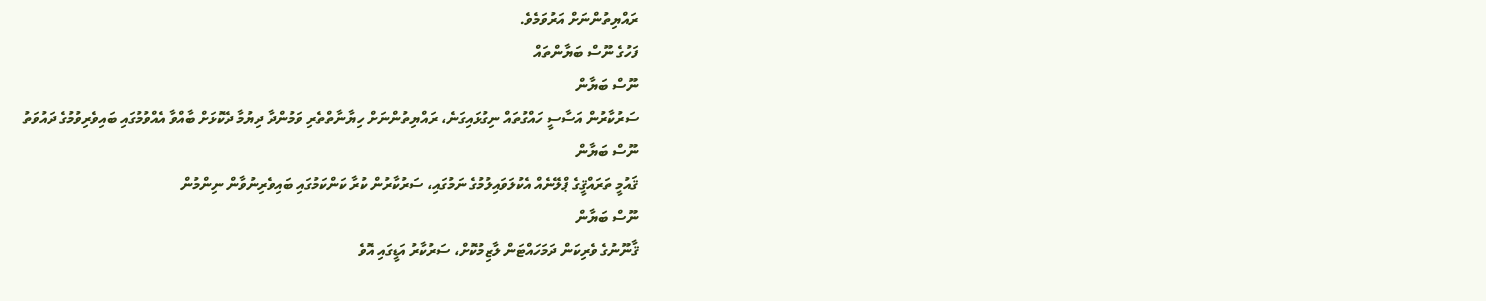ރައްޔިތުންނަށް އަރުވަމެވެ.
ފަހުގެ ނޫސް ބަޔާންތައް
ނޫސް ބަޔާން
ސަރުކާރުން އަސާސީ ހައްގުތައް ނިގުޅައިގަނެ، ރައްޔިތުންނަށް ހިޔާނާތްތެރި ވަމުންދާ ދިޔުމާ ދެކޮޅަށް ބާއްވާ އެއްވުމުގައި ބައިވެރިވުމުގެ ދައުވަތު
ނޫސް ބަޔާން
ޤައުމީ ތަރައްޤީގެ ޕްލޭނެއް އެކުލަވައިލުމުގެ ނަމުގައި، ސަރުކާރުން ކުރާ ކަންކަމުގައި ބައިވެރިނުވާން ނިންމުން
ނޫސް ބަޔާން
ޤާނޫނުގެ ވެރިކަން ދަމަހައްޓަން ލާޒިމުކޮށް، ސަރުކާރު އަޑީގައި އޮވެ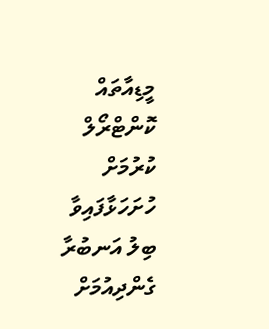މީޑިއާތައް ކޮންޓްރޯލް ކުރުމަށް ހުށަހަޅާފައިވާ ބިލު އަނބުރާ ގެންދިއުމަށް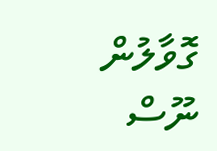ގޮވާލުން
ނޫސް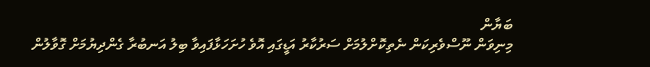ބަޔާން
މިނިވަން ނޫސްވެރިކަން ނެތިކޮށްލުމަށް ސަރުކާރު އަޑީގައި އޮވެ ހުށަހަޅާފައިވާ ބިލު އަނބުރާ ގެންދިޔުމަށް ގޮވާލުން